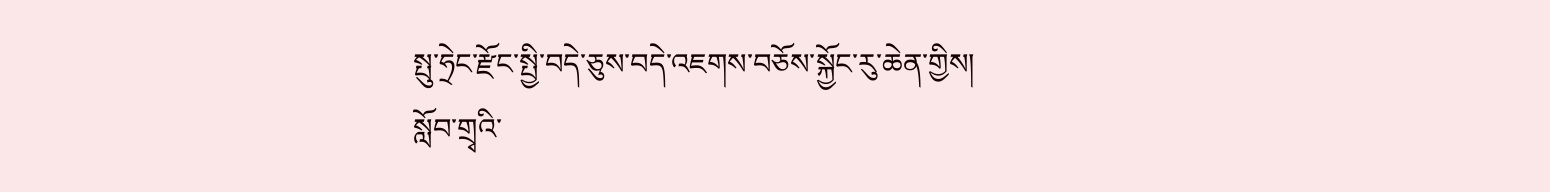སྤུ་ཧྲེང་རྫོང་སྤྱི་བདེ་ཅུས་བདེ་འཇགས་བཅོས་སྐྱོང་རུ་ཆེན་གྱིས།
སློབ་གྲྭའི་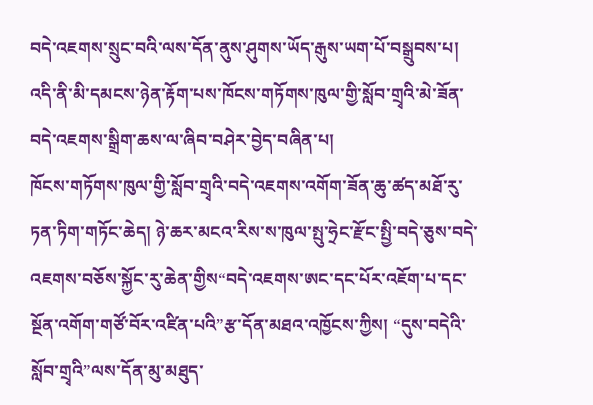བདེ་འཇགས་སྲུང་བའི་ལས་དོན་ནུས་ཤུགས་ཡོད་རྒུས་ཡག་པོ་བསྒྲུབས་པ།
འདི་ནི་མི་དམངས་ཉེན་རྟོག་པས་ཁོངས་གཏོགས་ཁུལ་གྱི་སློབ་གྲྭའི་མེ་ཟོན་བདེ་འཇགས་སྒྲིག་ཆས་ལ་ཞིབ་བཤེར་བྱེད་བཞིན་པ།
ཁོངས་གཏོགས་ཁུལ་གྱི་སློབ་གྲྭའི་བདེ་འཇགས་འགོག་ཟོན་ཆུ་ཚད་མཐོ་རུ་ཏན་ཏིག་གཏོང་ཆེད། ཉེ་ཆར་མངའ་རིས་ས་ཁུལ་སྤུ་ཧྲེང་རྫོང་སྤྱི་བདེ་ཅུས་བདེ་འཇགས་བཅོས་སྐྱོང་རུ་ཆེན་གྱིས“བདེ་འཇགས་ཨང་དང་པོར་འཇོག་པ་དང་སྔོན་འགོག་གཙོ་བོར་འཛིན་པའི”རྩ་དོན་མཐའ་འཁྱོངས་ཀྱིས། “དུས་བདེའི་སློབ་གྲྭའི”ལས་དོན་མུ་མཐུད་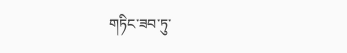གཏིང་ཟབ་ཏུ་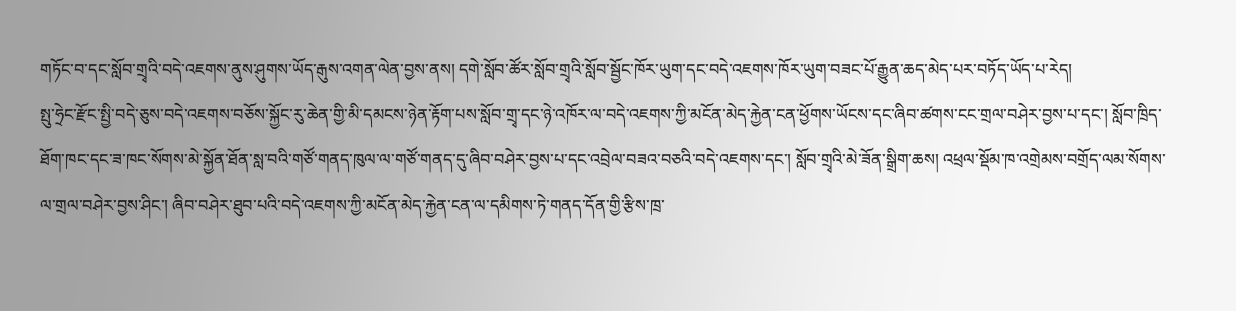གཏོང་བ་དང་སློབ་གྲྭའི་བདེ་འཇགས་ནུས་ཤུགས་ཡོད་རྒུས་འགན་ལེན་བྱས་ནས། དགེ་སློབ་ཚོར་སློབ་གྲྭའི་སློབ་སྦྱོང་ཁོར་ཡུག་དང་བདེ་འཇགས་ཁོར་ཡུག་བཟང་པོ་རྒྱུན་ཆད་མེད་པར་བཏོད་ཡོད་པ་རེད།
སྤུ་ཧྲེང་རྫོང་སྤྱི་བདེ་ཅུས་བདེ་འཇགས་བཅོས་སྐྱོང་རུ་ཆེན་གྱི་མི་དམངས་ཉེན་རྟོག་པས་སློབ་གྲྭ་དང་ཉེ་འཁོར་ལ་བདེ་འཇགས་ཀྱི་མངོན་མེད་རྐྱེན་ངན་ཕྱོགས་ཡོངས་དང་ཞིབ་ཚགས་ངང་གྲལ་བཤེར་བྱས་པ་དང་། སློབ་ཁྲིད་ཐོག་ཁང་དང་ཟ་ཁང་སོགས་མེ་སྐྱོན་ཐོན་སླ་བའི་གཙོ་གནད་ཁུལ་ལ་གཙོ་གནད་དུ་ཞིབ་བཤེར་བྱས་པ་དང་འབྲེལ་བཟའ་བཅའི་བདེ་འཇགས་དང་། སློབ་གྲྭའི་མེ་ཟོན་སྒྲིག་ཆས། འཕྲལ་སྡོམ་ཁ་འགྲེམས་བགྲོད་ལམ་སོགས་ལ་གྲལ་བཤེར་བྱས་ཤིང་། ཞིབ་བཤེར་ཐུབ་པའི་བདེ་འཇགས་ཀྱི་མངོན་མེད་རྐྱེན་ངན་ལ་དམིགས་ཏེ་གནད་དོན་གྱི་རྩིས་ཁྲ་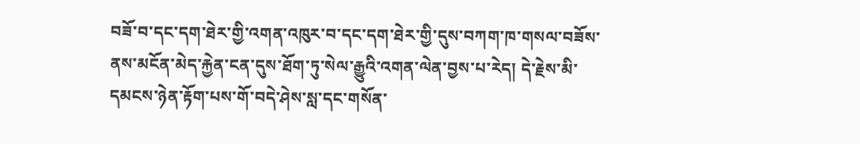བཟོ་བ་དང་དག་ཐེར་གྱི་འགན་འཁུར་བ་དང་དག་ཐེར་གྱི་དུས་བཀག་ཁ་གསལ་བཟོས་ནས་མངོན་མེད་རྐྱེན་ངན་དུས་ཐོག་ཏུ་སེལ་རྒྱུའི་འགན་ལེན་བྱས་པ་རེད། དེ་རྗེས་མི་དམངས་ཉེན་རྟོག་པས་གོ་བདེ་ཤེས་སླ་དང་གསོན་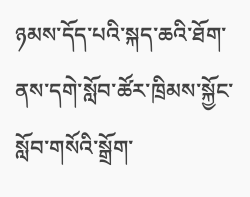ཉམས་དོད་པའི་སྐད་ཆའི་ཐོག་ནས་དགེ་སློབ་ཚོར་ཁྲིམས་སྐྱོང་སློབ་གསོའི་སྒྲོག་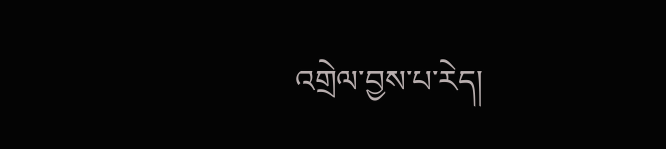འགྲེལ་བྱས་པ་རེད།